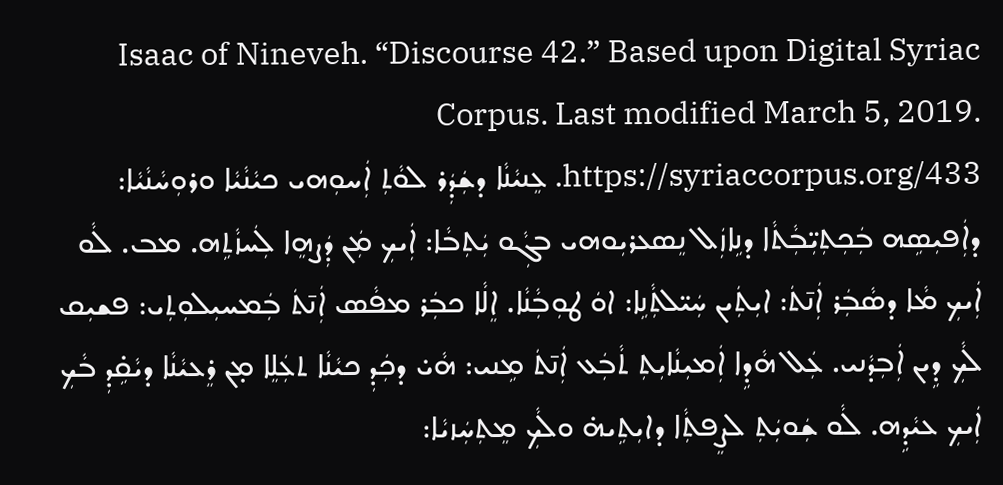Isaac of Nineveh. “Discourse 42.” Based upon Digital Syriac Corpus. Last modified March 5, 2019. https://syriaccorpus.org/433. ܥܸܢܝܵܢܵܐ ܕܫܲܕܲܪ ܠܘܵܬܼ ܐܲܚܘܼܗܝ ܟܝܵܢܵܝܵܐ ܘܪܘܼܚܵܢܵܝܵܐ: ܕܐܲܦܝܼܤܹܗ ܒܲܟܼܬܼܝܼ̈ܒܼܵܬܵܐ ܕܢܹܐܙܲܠ ܢܸܤܥܪܝܼܘܗܝ ܒܓܼܵܘ ܝܲܬܼܒܵܐ: ܐܲܝܟܼ ܡܲܢ ܕܲܨܗܸܐ ܠܲܚܙܵܬܹܗ. ܡܒ. ܠܵܘ ܐܲܝܟܼ ܡܵܐ ܕܤܵܒܲܪ ܐܲܢ̄ܬܿ: ܐܝܼܬܲܝܢ ܚܲܝ̈ܠܬܼܵܢܹܐ: ܐܘܿ ܛܘܼܒܼܵܢܵܐ. ܐܸܠܵܐ ܟܒܲܪ ܡܦܵܣ ܐܲܢ̄ܬܿ ܒܲܡܚܝܼܠܘܼܬܼܝ: ܦܫܝܼܩ ܠܵܟܼ ܕܹܝܢ ܐܲܒܼܕܵܢܝ. ܥܲܠ ܗܵܕܹܐ ܐܲܡܝܼܢܵܐܝܼܬܼ ܬܵܒܲܥ ܐܲܢ̄ܬܿ ܡܹܢܝ: ܗܵܝ̇ ܕܟܲܕܼ ܟܝܵܢܵܐ ܬܥܲܠܸܐ ܡ̣ܢ ܪܸܥܝܵܢܵܐ ܕܝܵܩܹ̇ܕܼ ܒܵܟܼ ܐܲܝܟܼ ܥܝܵܕܹܗ. ܠܵܘ ܫܲܘܝܲܬܼ ܠܨܸܦܬܼܵܐ ܕܐܝܼܬܹܝܗ̇ ܘܠܵܟܼ ܡܸܬܼܚܲܙܝܵܐ: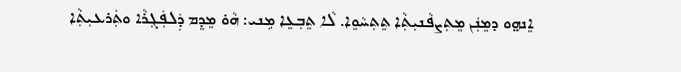ܐܸܢܗ̤ܘ ܕܡܸܢܲܢ ܡܸܬܼܨܦܵܢܝܼܬܼܵܐ ܬܸܬܼܚܵܘܸܐ. ܠܵܐ ܬܸܒܼܥܸܐ ܡܹܢܝ: ܗܵܘ̇ ܡܸܕܸܡ ܕܲܠܦܲܓܼܪܵܐ ܘܬܲܪܥܝܼܬܼܵܐ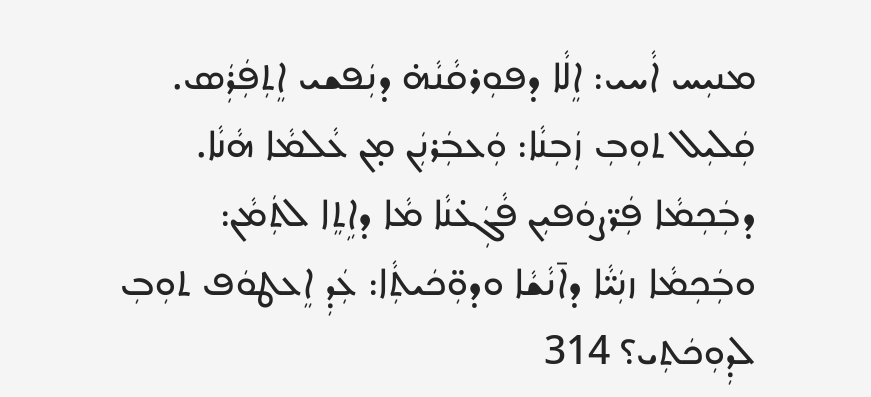ܡܢܝܼܚ ܐܵܚܝ: ܐܸܠܵܐ ܕܦܘܼܪܩܵܢܵܗ̇ ܕܢܲܦܫܝ ܐܸܬܼܦܲܪܲܣ. ܩܲܠܝܼܠ ܬܘܼܒܼ ܙܲܒܼܢܵܐ: ܘܲܥܒܲܪܢܲܢ ܡ̣ܢ ܥܵܠܡܵܐ ܗܵܢܵܐ. ܕܒܲܟܼܡܵܐ ܦܲܪ̈ܨܘܿܦܝܼܢ ܦܵܓܲܥ̇ܢܵܐ ܡܵܐ ܕܐܹܬܸܐ ܠܬܲܡܵܢ: ܘܒܲܟܼܡܵܐ ܙܢܲܝ̈ܵܐ ܕܐ̄ܢܵܫܵܐ ܘܕܘܼ̈ܟܿܝܬܼܵܐ: ܥܲܕܼ ܐܸܥܛܘܿܦ ܬܘܼܒܼ ܠܕܼܘܼܟܿܬܼܝ؟ 314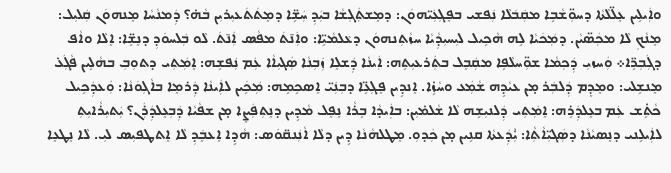ܘܐܲܝܠܹܝܢ ܥܸܠ̈ܠܵܬܵܐ ܕܚܘܼ̈ܫܵܒܹܐ ܡܩܲܒܿܠܵܐ ܢܲܦܫܝ ܒܦܸܓܼܥܲܝ̈ܗܘܿܢ: ܕܡܸܫܬܲܓܼܫܵܐ ܒܝܲܕܼ ܚܲܫܹ̈ܐ ܕܡܸܬܿܬܿܥܝܼܪܝܼܢ ܒܵܗ̇؟ ܕܲܡܢܵܚܵܐ ܡܸܢܗܘܿܢ ܩܲܠܝܼܠ: ܡܸܢܵܟܼ ܠܵܐ ܡܟܲܤ̈ܝܵܢ. ܕܡܲܟܿܝܵܐ ܠܹܗ ܗܵܟܹܝܠ ܠܝܼܚܝܼܕܼܵܝܵܐ ܚܙܵܬܼܢܗܘܿܢ ܕܥܵܠܡܵܝܹ̈ܐ: ܘܐܲܢ̄ܬܿ ܡܦܵܣ ܐܲܢ̄ܬܿ. ܠܵܘ ܒܲܠܚܘܿܕܼ ܕܢܸܫܹ̈ܐ: ܐܸܠܵܐ ܘܐܵܦ ܕܓܲܒܼܪܹ̈ܐ܀ ܘܲܚܙܝܼ ܕܲܟܼܡܵܐ ܫܘܼ̈ܚܠܵܦܹܐ ܡܩܲܒܸܠ ܒܬܲܪܥܝܼܬܹܗ: ܐܲܝܢܵܐ ܕܲܫܠܸܐ ܙܲܒܼܢܵܐ ܤܲܓܝܼܐܵܐ ܥܲܡ ܢܲܦܫܹܗ: ܐܸܡܲܬܼܝ ܕܬܘܼܒܼ ܒܗܵܠܹܝܢ ܦܵܓܲܥ̇ ܡܸܢܫܹܠܝ: ܘܡܸܕܸܡ ܕܲܠܒܲܪ ܡ̣ܢ ܥܝܵܕܹܗ ܫܵܡܲܥ ܘܚܵܙܹ̇ܐ. ܐܸܢܕܹܝܢ ܦܸܓܼܥܹ̈ܐ ܕܒܼܢܲܝ̈ ܐܸܤܟܹܡܹܗ: ܡܲܟܹܿܝܢ ܠܐܲܝܢܵܐ ܕܲܪܡܸܐ ܒܐܵܓܼܘܿܢܵܐ: ܘܲܥܕܲܟܹܝܠ ܟܵܬܹ̇ܫ ܥܲܡ ܒܥܸܠܕܲܪܹܗ: ܐܸܡܲܬܼܝ ܕܲܠܢܝܼܫܹܗ ܠܵܐ ܫܵܠܡ̇ܝܼܢ: ܒܐܲܝܕܵܐ ܒܹܪܵܐ ܢܸܦܸܠ ܡܵܕܹܝܢ ܕܢܸܬܼܦܲܨܸܐ ܡ̣ܢ ܫܦܵܝܵܐ ܕܲܒܼܥܸܠܕܲܪܲܢ؟ ܝܲܬܝܼܪܵܐܝܼܬܼ ܠܐܲܝܠܹܢܝ ܕܢܸܤܝܵܢܵܐ ܕܤܲܓܝܼ̈ܐܵܬܼܵܐ: ܝܑܼܕܲܥܬܵܐ ܩܢܹܝܢ ܡ̣ܢ ܟܲܕܘܼ. ܡܸܛܠܗܵܢܵܐ ܕܹܝܢ ܕܠܵܐ ܐܵܢܲܢܩ̈ܘܿܣ: ܗܵܕܹܐ ܐܸܥܒܸܿܕܼ ܠܵܐ ܐܸܬܛܦܝܼܣ ܠܝܼ. ܠܵܐ ܢܸܛܥܸܐ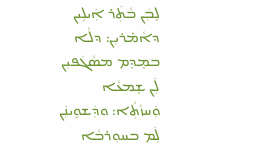ܠܸܒܲܢ ܒܵܬܲܪ ܐܲܝܠܹܝܢ ܕܐܵܡ̇ܪܝܼܢ: ܕܠܵܐ ܒܡܸܕܸܡ ܡܤܵܓܿܦܝܼܢ ܠܲܢ ܫܸܡܥܵܐ ܘܲܚܙܵܬܼܵܐ: ܘܕܲܫܘܹܝܢܲܢ ܠܲܡ ܒܚܘܼܪܒܵܐ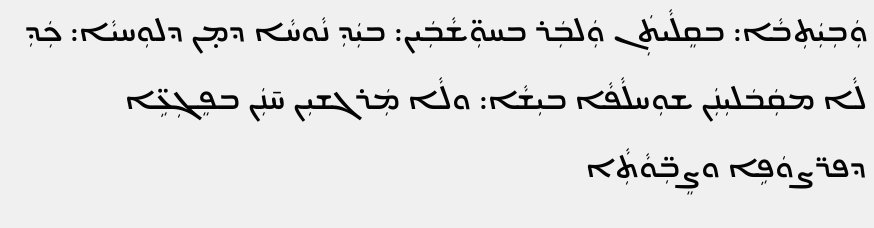ܘܲܒܼܝܲܬܼܒܵܐ: ܒܩܸܠܵܝܬܲܢ ܘܲܠܒܲܪ ܒܚܘܼ̈ܫܵܒܲܝܢ: ܒܝܲܕܼ ܢܵܘܚܵܐ ܕܡ̣ܢ ܕܠܘܼܚܝܵܐ: ܟܲܕܼ ܠܵܐ ܡܩܲܒܿܠܝܼܢܲܢ ܫܘܼܚܠܵܦܵܐ ܒܝܼܫܵܐ: ܘܠܵܐ ܡܲܪܓܫܝܼܢ ܚ̄ܢܲܢ ܒܦܸܓܼܥܹ̈ܐ ܕܦܪ̈ܨܘܿܦܹܐ ܘܨܸܒܼ̈ܘܵܬܼܵܐ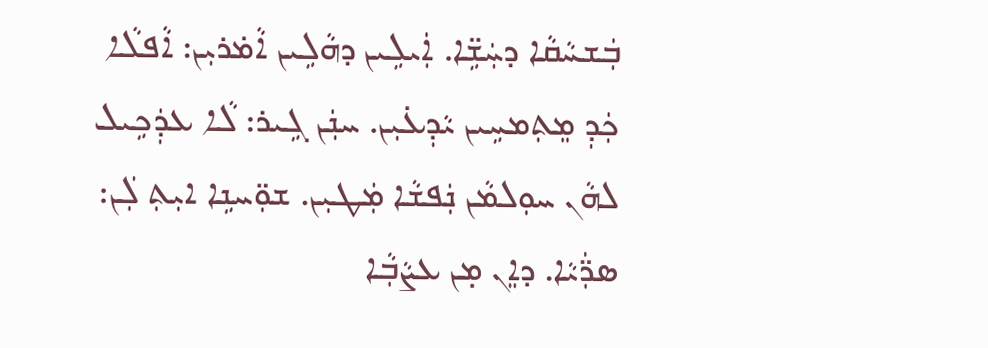ܒܲܫܚܵܩܵܐ ܕܚܲܫܹ̈ܐ. ܐܲܝܠܹܝܢ ܕܗܵܠܹܝܢ ܐܵܡ̇ܪܝܼܢ: ܐܵܦܠܵܐ ܟܲܕܼ ܡܸܬܼܡܚܹܝܢ ܝܵܕܼܥ̇ܝܼܢ. ܚܢܲܢ ܓܹܝܪ: ܠܵܐ ܥܕܲܟܹܝܠ ܠܗܵܢ ܚܘܼܠܡܵܢ ܢܲܦܫܵܐ ܡܲܛܝܼܢ. ܫܘܼ̈ܚܢܹܐ ܐܝܼܬܼ ܠܲܢ: ܤܪ̈ܲܝܵܐ. ܕܐܸܢ ܡ̣ܢ ܥܨܵܒܼܵܐ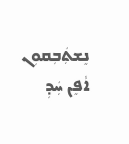ܢܸܫܬܲܒܼܩܘܼܢ ܐܵܦܸܢ ܚܲܕܼ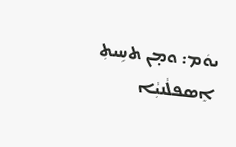ܝܘܿܡ: ܘܡ̣ܢ ܬܚܹܝܬܼ ܐܸܤܦܠܵܢܝܼܵܐ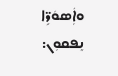ܘܐܲܤܘܿܪܹ̈ܐ ܢܸܦܩܘܼܢ: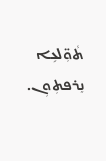ܬܵܘܼ̈ܠܥܹܐ ܢܸܪܦܬܼܘܼܢ.